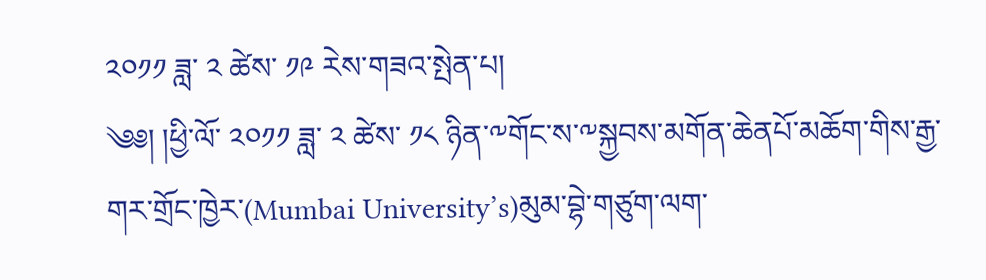༢༠༡༡ ཟླ་ ༢ ཚེས་ ༡༩ རེས་གཟའ་སྤེན་པ།
༄༅། །ཕྱི་ལོ་ ༢༠༡༡ ཟླ་ ༢ ཚེས་ ༡༨ ཉིན་༸གོང་ས་༸སྐྱབས་མགོན་ཆེནཔོ་མཆོག་གིས་རྒྱ་གར་གྲོང་ཁྱེར་(Mumbai University’s)མུམ་བྷེ་གཙུག་ལག་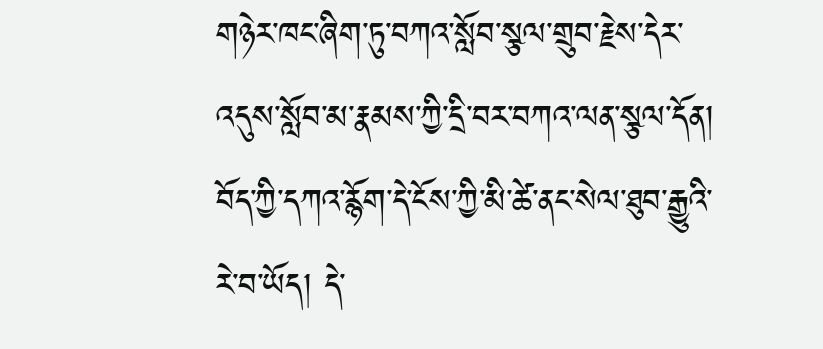གཉེར་ཁང་ཞིག་ཏུ་བཀའ་སློབ་སྩལ་གྲུབ་རྗེས་དེར་འདུས་སློབ་མ་རྣམས་ཀྱི་དྲི་བར་བཀའ་ལན་སྩལ་དོན། བོད་ཀྱི་དཀའ་རྙོག་དེ་ངོས་ཀྱི་མི་ཚེ་ནང་སེལ་ཐུབ་རྒྱུའི་རེ་བ་ཡོད། དེ་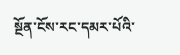སྔོན་ངོས་རང་དམར་པོའི་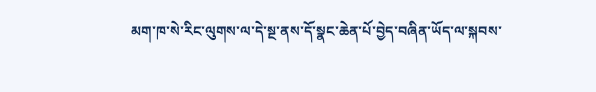མག་ཁ་སེ་རིང་ལུགས་ལ་དེ་སྔ་ནས་དོ་སྣང་ཆེན་པོ་བྱེད་བཞིན་ཡོད་ལ་སྐབས་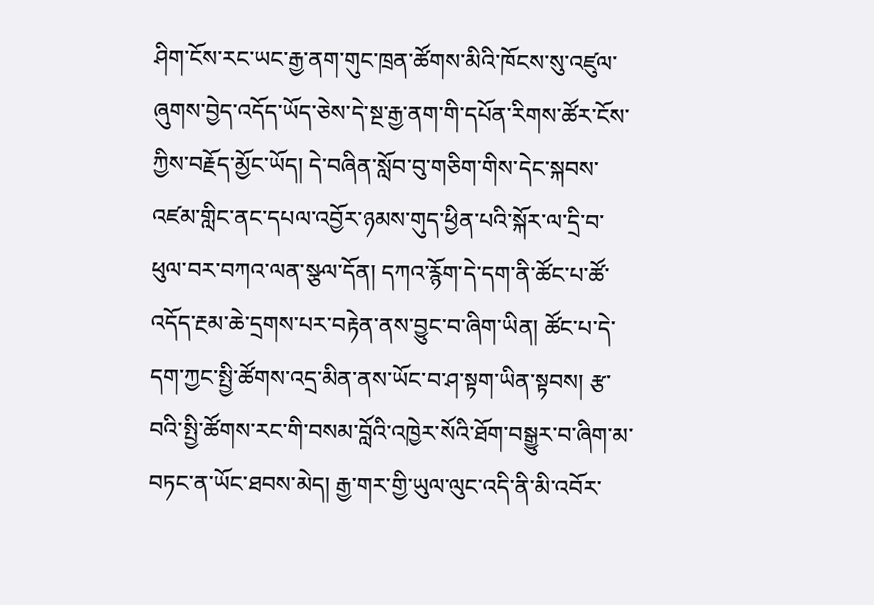ཤིག་ངོས་རང་ཡང་རྒྱ་ནག་གུང་ཁྲན་ཚོགས་མིའི་ཁོངས་སུ་འཛུལ་ཞུགས་བྱེད་འདོད་ཡོད་ཅེས་དེ་སྔ་རྒྱ་ནག་གི་དཔོན་རིགས་ཚོར་ངོས་ཀྱིས་བརྗོད་མྱོང་ཡོད། དེ་བཞིན་སློབ་བུ་གཅིག་གིས་དེང་སྐབས་འཛམ་གླིང་ནང་དཔལ་འབྱོར་ཉམས་གུད་ཕྱིན་པའི་སྐོར་ལ་དྲི་བ་ཕུལ་བར་བཀའ་ལན་སྩལ་དོན། དཀའ་རྙོག་དེ་དག་ནི་ཚོང་པ་ཚོ་འདོད་རྔམ་ཆེ་དྲགས་པར་བརྟེན་ནས་བྱུང་བ་ཞིག་ཡིན། ཚོང་པ་དེ་དག་ཀྱང་སྤྱི་ཚོགས་འདྲ་མིན་ནས་ཡོང་བ་ཤ་སྟག་ཡིན་སྟབས། རྩ་བའི་སྤྱི་ཚོགས་རང་གི་བསམ་བློའི་འཁྱེར་སོའི་ཐོག་བསྒྱུར་བ་ཞིག་མ་བཏང་ན་ཡོང་ཐབས་མེད། རྒྱ་གར་གྱི་ཡུལ་ལུང་འདི་ནི་མི་འབོར་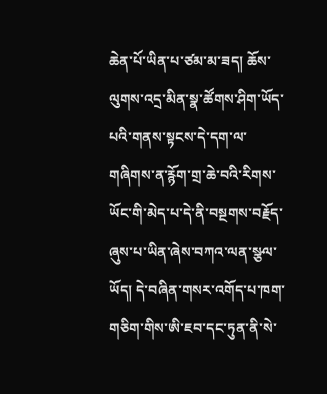ཆེན་པོ་ཡིན་པ་ཙམ་མ་ཟད། ཆོས་ལུགས་འདྲ་མིན་སྣ་ཚོགས་ཤིག་ཡོད་པའི་གནས་སྟངས་དེ་དག་ལ་གཞིགས་ན་རྙོག་གྲ་ཆེ་བའི་རིགས་ཡོང་གི་མེད་པ་དེ་ནི་བསྔགས་བརྗོད་ཞུས་པ་ཡིན་ཞེས་བཀའ་ལན་སྩལ་ཡོད། དེ་བཞིན་གསར་འགོད་པ་ཁག་གཅིག་གིས་ཨི་ཇབ་དང་ཏུན་ནི་སེ་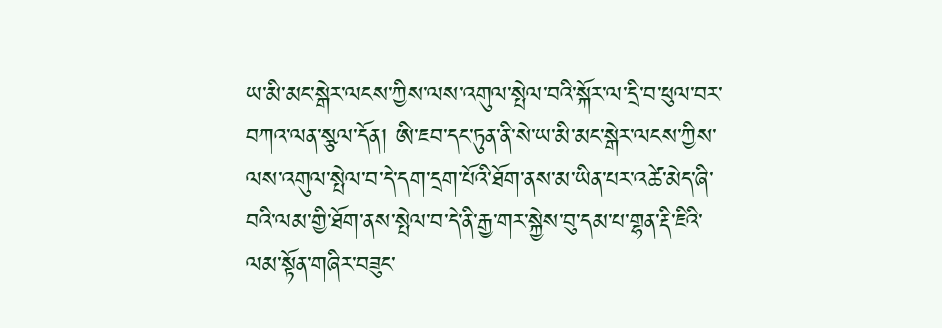ཡ་མི་མང་སྒེར་ལངས་ཀྱིས་ལས་འགུལ་སྤེལ་བའི་སྐོར་ལ་དྲི་བ་ཕུལ་བར་བཀའ་ལན་སྩལ་དོན། ཨི་ཇབ་དང་ཏུན་ནི་སེ་ཡ་མི་མང་སྒེར་ལངས་ཀྱིས་ལས་འགུལ་སྤེལ་བ་དེ་དག་དྲག་པོའི་ཐོག་ནས་མ་ཡིན་པར་འཚེ་མེད་ཞི་བའི་ལམ་གྱི་ཐོག་ནས་སྤེལ་བ་དེ་ནི་རྒྱ་གར་སྐྱེས་བུ་དམ་པ་གྷན་རྡི་ཇིའི་ལམ་སྟོན་གཞིར་བཟུང་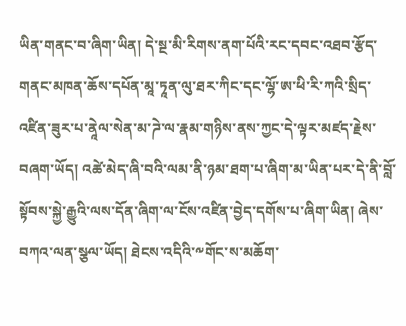ཡིན་གནང་བ་ཞིག་ཡིན། དེ་སྔ་མི་རིགས་ནག་པོའི་རང་དབང་འཐབ་རྩོད་གནང་མཁན་ཆོས་དཔོན་མཱ་ཏཱན་ལུ་ཐར་ཀིང་དང་ལྷོ་ཨ་ཕི་རི་ཀའི་སྲིད་འཛིན་ཟུར་པ་ནཱེལ་སེན་མ་ཌེ་ལ་རྣམ་གཉིས་ནས་ཀྱང་དེ་ལྟར་མཛད་རྗེས་བཞག་ཡོད། འཚེ་མེད་ཞི་བའི་ལམ་ནི་ཉམ་ཐག་པ་ཞིག་མ་ཡིན་པར་དེ་ནི་བློ་སྟོབས་སྐྱེ་རྒྱུའི་ལས་དོན་ཞིག་ལ་ངོས་འཛིན་བྱེད་དགོས་པ་ཞིག་ཡིན། ཞེས་བཀའ་ལན་སྩལ་ཡོད། ཐེངས་འདིའི་༸གོང་ས་མཆོག་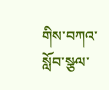གིས་བཀའ་སློབ་སྩལ་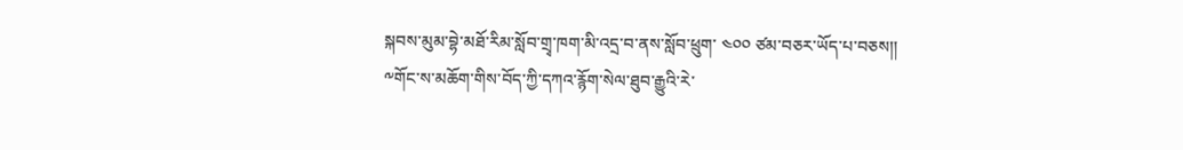སྐབས་མུམ་བྷེ་མཐོ་རིམ་སློབ་གྲྭ་ཁག་མི་འདྲ་བ་ནས་སློབ་ཕྲུག་ ༤༠༠ ཙམ་བཅར་ཡོད་པ་བཅས།།
༸གོང་ས་མཆོག་གིས་བོད་ཀྱི་དཀའ་རྙོག་སེལ་ཐུབ་རྒྱུའི་རེ་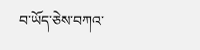བ་ཡོད་ཅེས་བཀའ་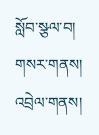སློབ་སྩལ་བ།
གསར་གནས།
འབྲེལ་གནས།